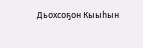Дьохсоҕон Кыыһын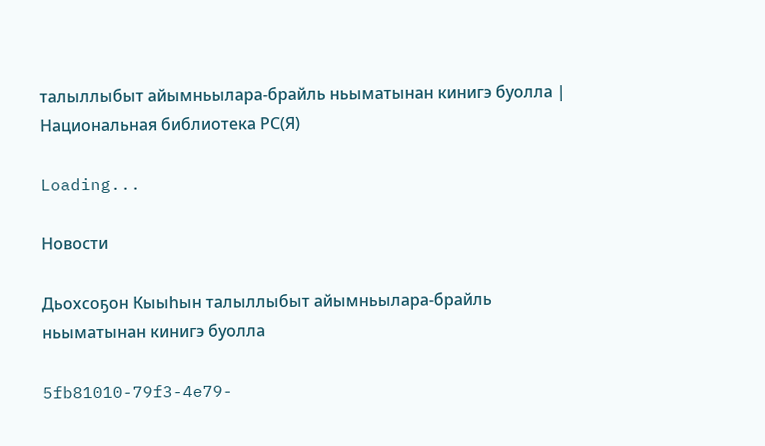талыллыбыт айымньылара-брайль ньыматынан кинигэ буолла | Национальная библиотека РС(Я)

Loading...

Новости

Дьохсоҕон Кыыһын талыллыбыт айымньылара-брайль ньыматынан кинигэ буолла

5fb81010-79f3-4e79-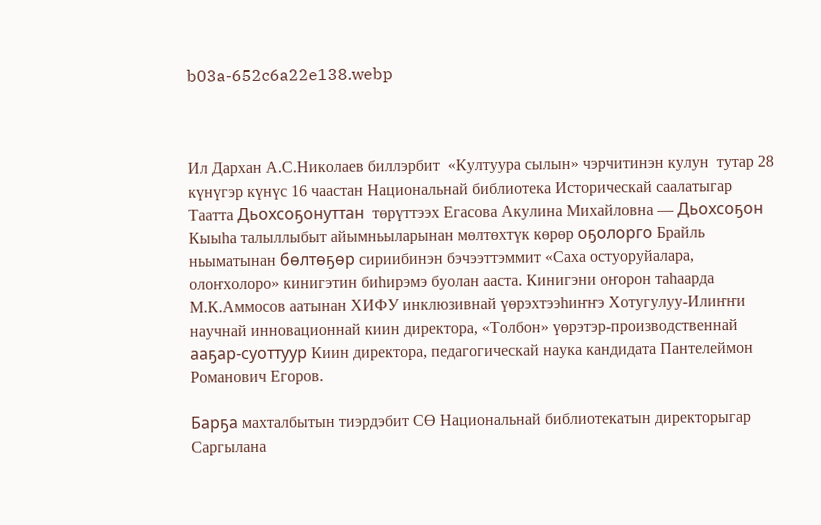b03a-652c6a22e138.webp



Ил Дархан А.С.Николаев биллэрбит  «Култуура сылын» чэрчитинэн кулун  тутар 28 күнүгэр күнүс 16 чаастан Национальнай библиотека Историческай саалатыгар Таатта Дьохсоҕонуттан  төрүттээх Егасова Акулина Михайловна — Дьохсоҕон Кыыһа талыллыбыт айымньыларынан мөлтөхтүк көрөр оҕолорго Брайль ньыматынан бөлтөҕөр сириибинэн бэчээттэммит «Саха остуоруйалара, олоҥхолоро» кинигэтин биһирэмэ буолан ааста. Кинигэни оҥорон таһаарда М.К.Аммосов аатынан ХИФУ инклюзивнай үөрэхтээһиҥҥэ Хотугулуу-Илиҥҥи научнай инновационнай киин директора, «Толбон» үөрэтэр-производственнай ааҕар-суоттуур Киин директора, педагогическай наука кандидата Пантелеймон Романович Егоров.

Барҕа махталбытын тиэрдэбит СӨ Национальнай библиотекатын директорыгар Саргылана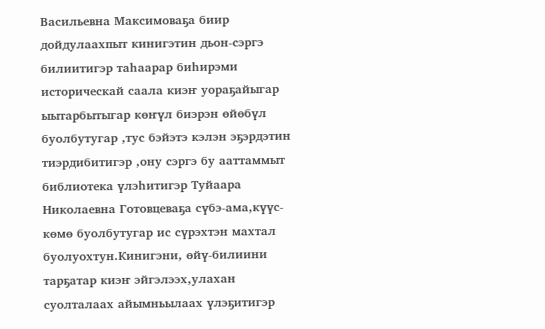Васильевна Максимоваҕа биир дойдулаахпыт кинигэтин дьон-сэргэ билиитигэр таһаарар биһирэми историческай саала киэҥ уораҕайыгар ыытарбытыгар көҥүл биэрэн өйөбүл буолбутугар ,тус бэйэтэ кэлэн эҕэрдэтин тиэрдибитигэр ,ону сэргэ бу ааттаммыт библиотека үлэһитигэр Туйаара Николаевна Готовцеваҕа сүбэ-ама,күүс- көмө буолбутугар ис сүрэхтэн махтал буолуохтун.Кинигэни, өйү-билиини тарҕатар киэҥ эйгэлээх,улахан суолталаах айымньылаах үлэҕитигэр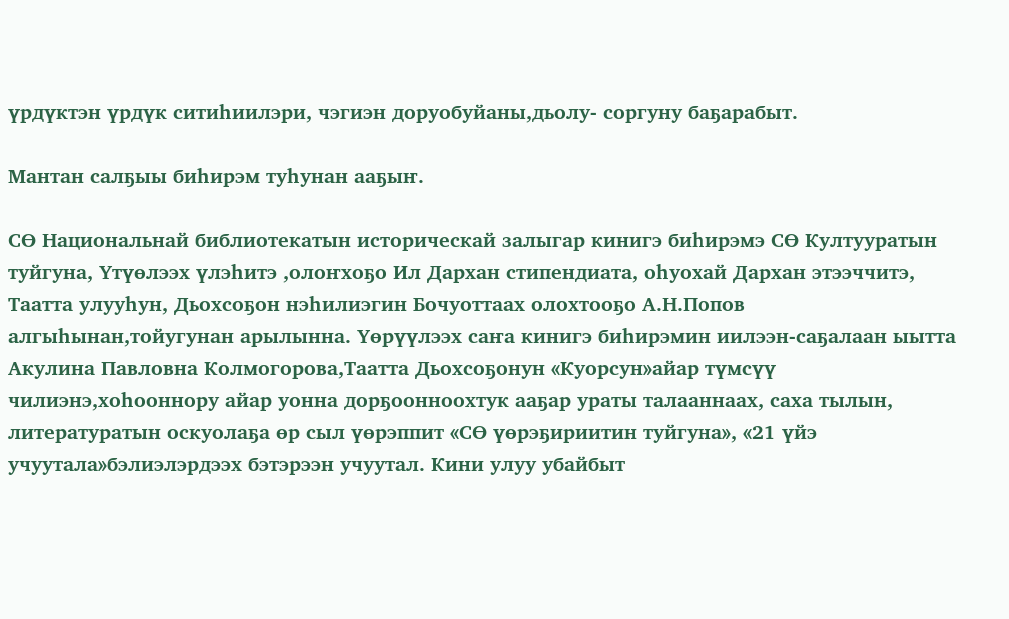үрдүктэн үрдүк ситиһиилэри, чэгиэн доруобуйаны,дьолу- соргуну баҕарабыт.

Мантан салҕыы биһирэм туһунан ааҕыҥ.

СӨ Национальнай библиотекатын историческай залыгар кинигэ биһирэмэ СӨ Култууратын туйгуна, Үтүөлээх үлэһитэ ,олоҥхоҕо Ил Дархан стипендиата, оһуохай Дархан этээччитэ, Таатта улууһун, Дьохсоҕон нэһилиэгин Бочуоттаах олохтооҕо А.Н.Попов алгыһынан,тойугунан арылынна. Үөрүүлээх саҥа кинигэ биһирэмин иилээн-саҕалаан ыытта Акулина Павловна Колмогорова,Таатта Дьохсоҕонун «Куорсун»айар түмсүү чилиэнэ,хоһооннору айар уонна дорҕоонноохтук ааҕар ураты талааннаах, саха тылын, литературатын оскуолаҕа өр сыл үөрэппит «СӨ үөрэҕириитин туйгуна», «21 үйэ учуутала»бэлиэлэрдээх бэтэрээн учуутал. Кини улуу убайбыт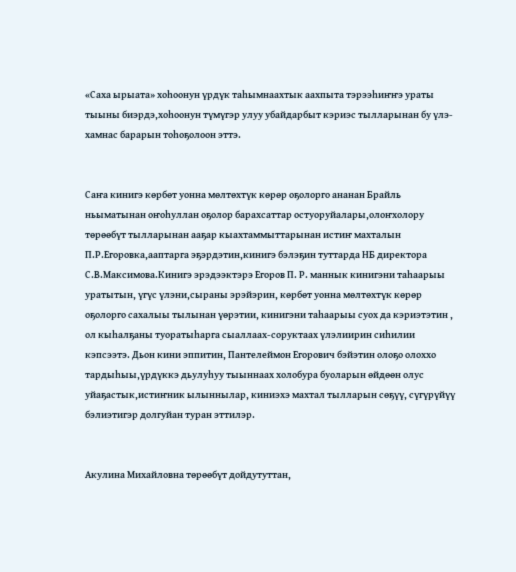«Саха ырыата» хоһоонун үрдүк таһымнаахтык аахпыта тэрээһиҥҥэ ураты тыыны биэрдэ,хоһоонун түмүгэр улуу убайдарбыт кэриэс тылларынан бу үлэ-хамнас барарын тоһоҕолоон эттэ.


Саҥа кинигэ көрбөт уонна мөлтөхтүк көрөр оҕолорго ананан Брайль ньыматынан оҥоһуллан оҕолор барахсаттар остуоруйалары,олоҥхолору төрөөбүт тылларынан ааҕар кыахтаммыттарынан истиҥ махталын П.Р.Егоровка,ааптарга эҕэрдэтин,кинигэ бэлэҕин туттарда НБ директора С.В.Максимова.Кинигэ эрэдээктэрэ Егоров П. Р. маннык кинигэни таһаарыы уратытын, үгүс үлэни,сыраны эрэйэрин, көрбөт уонна мөлтөхтүк көрөр оҕолорго сахалыы тылынан үөрэтии, кинигэни таһаарыы суох да кэриэтэтин , ол кыһалҕаны туоратыһарга сыаллаах-соруктаах үлэлиирин сиһилии кэпсээтэ. Дьон кини эппитин, Пантелеймон Егорович бэйэтин олоҕо олоххо тардыһыы,үрдүккэ дьулуһуу тыыннаах холобура буоларын өйдөөн олус уйаҕастык,истиҥник ылыннылар, киниэхэ махтал тылларын сөҕүү, сүгүрүйүү бэлиэтигэр долгуйан туран эттилэр.


Акулина Михайловна төрөөбүт дойдутуттан,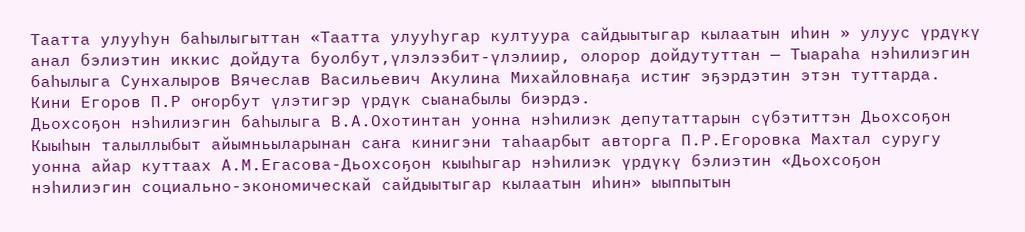Таатта улууһун баһылыгыттан «Таатта улууһугар култуура сайдыытыгар кылаатын иһин » улуус үрдүкү анал бэлиэтин иккис дойдута буолбут,үлэлээбит-үлэлиир, олорор дойдутуттан — Тыараһа нэһилиэгин баһылыга Сунхалыров Вячеслав Васильевич Акулина Михайловнаҕа истиҥ эҕэрдэтин этэн туттарда. Кини Егоров П.Р оҥорбут үлэтигэр үрдүк сыанабылы биэрдэ.
Дьохсоҕон нэһилиэгин баһылыга В.А.Охотинтан уонна нэһилиэк депутаттарын сүбэтиттэн Дьохсоҕон Кыыһын талыллыбыт айымньыларынан саҥа кинигэни таһаарбыт авторга П.Р.Егоровка Махтал суругу уонна айар куттаах А.М.Егасова-Дьохсоҕон кыыһыгар нэһилиэк үрдүкү бэлиэтин «Дьохсоҕон нэһилиэгин социально-экономическай сайдыытыгар кылаатын иһин» ыыппытын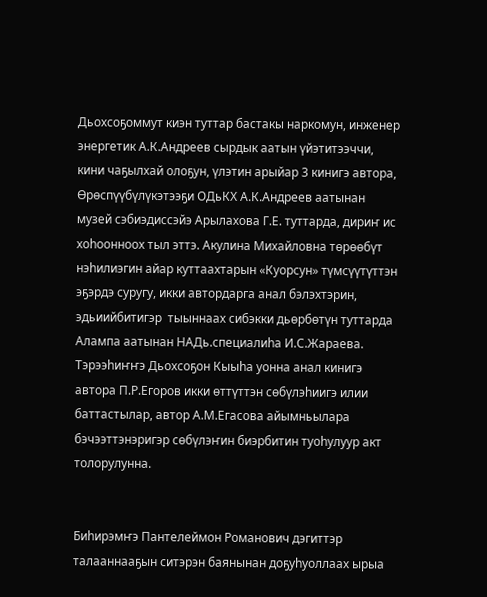Дьохсоҕоммут киэн туттар бастакы наркомун, инженер энергетик А.К.Андреев сырдык аатын үйэтитээччи, кини чаҕылхай олоҕун, үлэтин арыйар 3 кинигэ автора, Өрөспүүбүлүкэтээҕи ОДьКХ А.К.Андреев аатынан музей сэбиэдиссэйэ Арылахова Г.Е. туттарда, дириҥ ис хоһоонноох тыл эттэ. Акулина Михайловна төрөөбүт нэһилиэгин айар куттаахтарын «Куорсун» түмсүүтүттэн эҕэрдэ суругу, икки автордарга анал бэлэхтэрин, эдьиийбитигэр  тыыннаах сибэкки дьөрбөтүн туттарда Алампа аатынан НАДь.специалиһа И.С.Жараева.
Тэрээһиҥҥэ Дьохсоҕон Кыыһа уонна анал кинигэ автора П.Р.Егоров икки өттүттэн сөбүлэһиигэ илии баттастылар, автор А.М.Егасова айымньылара бэчээттэнэригэр сөбүлэҥин биэрбитин туоһулуур акт толорулунна.


Биһирэмҥэ Пантелеймон Романович дэгиттэр талааннааҕын ситэрэн баянынан доҕуһуоллаах ырыа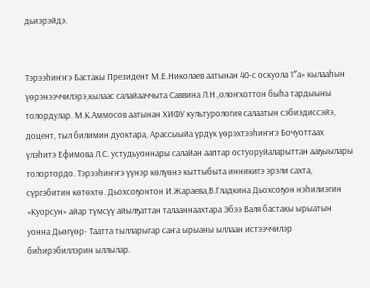дьиэрэйдэ.


Тэрээһиҥҥэ Бастакы Президент М.Е.Николаев аатынан 40-с оскуола 1″а» кылааһын үөрэнээччилэрэ,кылаас салайааччыта Саввина Л.Н.,олоҥхоттон быһа тардыыны толордулар. М.К.Аммосов аатынан ХИФУ культурология салаатын сэбиэдиссэйэ, доцент, тыл билимин дуоктара, Арассыыйа үрдүк үөрэхтээһиҥҥэ Бочуоттаах үлэһитэ Ефимова Л.С. устудьуоннары салайан ааптар остуоруйаларыттан ааҕыылары толортордо. Тэрээһиҥҥэ үүнэр көлүөнэ кыттыбыта инникигэ эрэли сахта, сүргэбитин көтөхтө. Дьохсоҕонтон И.Жараева,В.Гладкина Дьохсоҕон нэһилиэгин «Куорсун» айар түмсүү айылҕаттан талааннаахтара Эбээ Валя бастакы ырыатын уонна Дьөгүөр- Таатта тылларыгар саҥа ырыаны ыллаан истээччилэр биһирэбиллэрин ыллылар.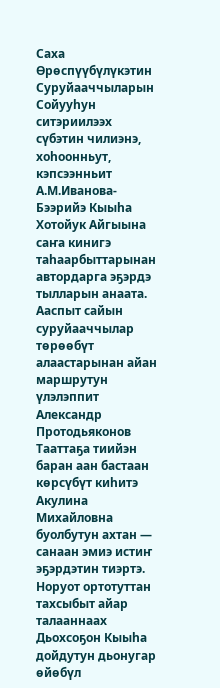Саха Өрөспүүбүлүкэтин Суруйааччыларын Сойууһун ситэриилээх сүбэтин чилиэнэ, хоһоонньут, кэпсээнньит А.М.Иванова-Бээрийэ Кыыһа Хотойук Айгыына саҥа кинигэ таһаарбыттарынан автордарга эҕэрдэ тылларын анаата. Ааспыт сайын суруйааччылар төрөөбүт алаастарынан айан маршрутун үлэлэппит Александр Протодьяконов Тааттаҕа тиийэн баран аан бастаан көрсүбүт киһитэ Акулина Михайловна буолбутун ахтан — санаан эмиэ истиҥ эҕэрдэтин тиэртэ. Норуот ортотуттан тахсыбыт айар талааннаах Дьохсоҕон Кыыһа дойдутун дьонугар өйөбүл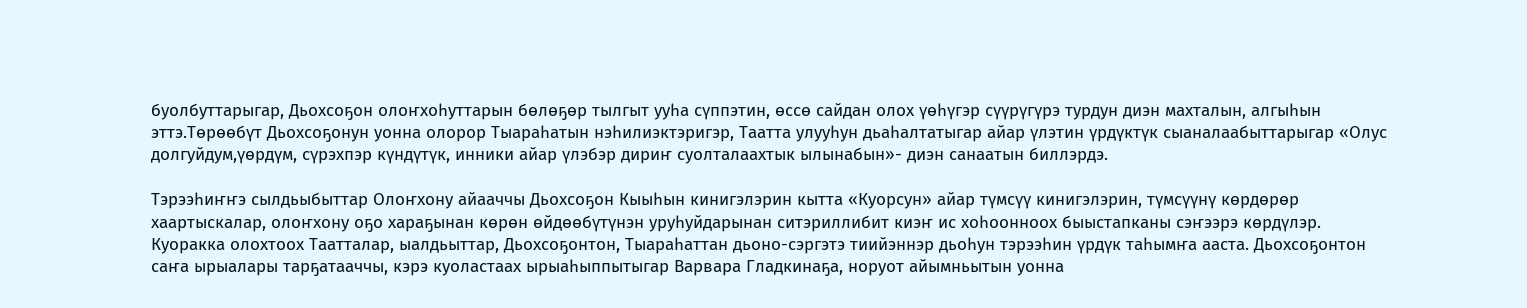буолбуттарыгар, Дьохсоҕон олоҥхоһуттарын бөлөҕөр тылгыт ууһа сүппэтин, өссө сайдан олох үөһүгэр сүүрүгүрэ турдун диэн махталын, алгыһын эттэ.Төрөөбүт Дьохсоҕонун уонна олорор Тыараһатын нэһилиэктэригэр, Таатта улууһун дьаһалтатыгар айар үлэтин үрдүктүк сыаналаабыттарыгар «Олус долгуйдум,үөрдүм, сүрэхпэр күндүтүк, инники айар үлэбэр дириҥ суолталаахтык ылынабын»- диэн санаатын биллэрдэ.

Тэрээһиҥҥэ сылдьыбыттар Олоҥхону айааччы Дьохсоҕон Кыыһын кинигэлэрин кытта «Куорсун» айар түмсүү кинигэлэрин, түмсүүнү көрдөрөр хаартыскалар, олоҥхону оҕо хараҕынан көрөн өйдөөбүтүнэн уруһуйдарынан ситэриллибит киэҥ ис хоһоонноох быыстапканы сэҥээрэ көрдүлэр. Куоракка олохтоох Таатталар, ыалдьыттар, Дьохсоҕонтон, Тыараһаттан дьоно-сэргэтэ тиийэннэр дьоһун тэрээһин үрдүк таһымҥа ааста. Дьохсоҕонтон саҥа ырыалары тарҕатааччы, кэрэ куоластаах ырыаһыппытыгар Варвара Гладкинаҕа, норуот айымньытын уонна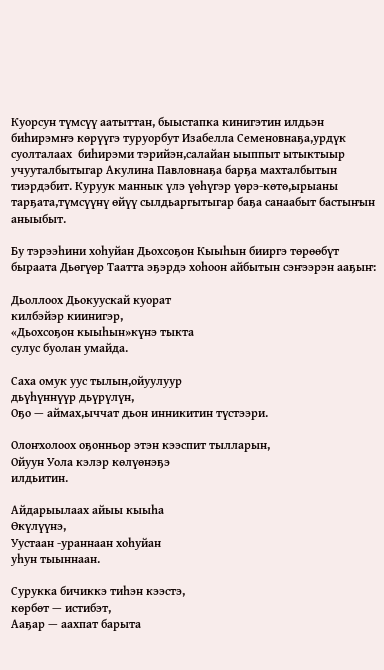Куорсун түмсүү аатыттан, быыстапка кинигэтин илдьэн биһирэмҥэ көрүүгэ туруорбут Изабелла Семеновнаҕа,урдүк суолталаах  биһирэми тэрийэн,салайан ыыппыт ытыктыыр учууталбытыгар Акулина Павловнаҕа барҕа махталбытын тиэрдэбит. Куруук маннык үлэ үөһүгэр үөрэ-көтө,ырыаны тарҕата,түмсүүнү өйүү сылдьаргытыгар баҕа санаабыт бастыҥын аныыбыт.

Бу тэрээһини хоһуйан Дьохсоҕон Кыыһын бииргэ төрөөбүт быраата Дьөгүөр Таатта эҕэрдэ хоһоон айбытын сэҥээрэн ааҕыҥ:

Дьоллоох Дьокуускай куорат
килбэйэр киинигэр,
«Дьохсоҕон кыыһын»күнэ тыкта
сулус буолан умайда.

Саха омук уус тылын,ойуулуур
дьүһүннүүр дьүрүлүн,
Оҕо — аймах,ыччат дьон инникитин түстээри.

Олоҥхолоох оҕонньор этэн кээспит тылларын,
Ойуун Уола кэлэр көлүөнэҕэ
илдьитин.

Айдарыылаах айыы кыыһа
Өкүлүүнэ,
Уустаан -ураннаан хоһуйан
уһун тыыннаан.

Сурукка бичиккэ тиһэн кээстэ,
көрбөт — истибэт,
Ааҕар — аахпат барыта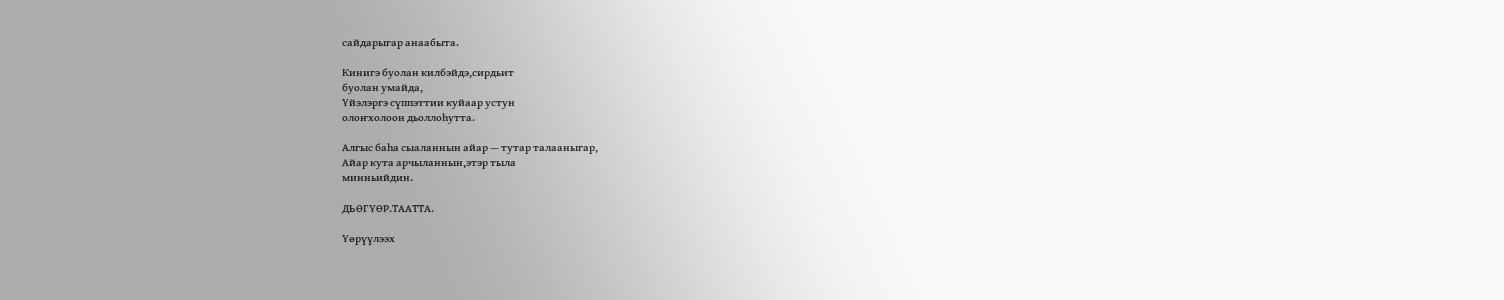сайдарыгар анаабыта.

Кинигэ буолан килбэйдэ,сирдьит
буолан умайда,
Үйэлэргэ сүппэттии куйаар устун
олоҥхолоон дьоллоһутта.

Алгыс баһа сыаланнын айар — тутар талааныгар,
Айар кута арчыланнын,этэр тыла
минньийдин.

ДЬӨГҮӨР.ТААТТА.

Үөрүүлээх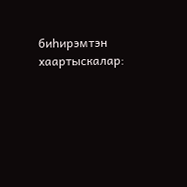биһирэмтэн хаартыскалар: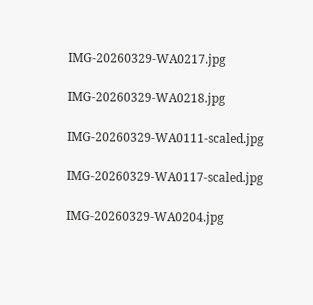IMG-20260329-WA0217.jpg

IMG-20260329-WA0218.jpg

IMG-20260329-WA0111-scaled.jpg

IMG-20260329-WA0117-scaled.jpg

IMG-20260329-WA0204.jpg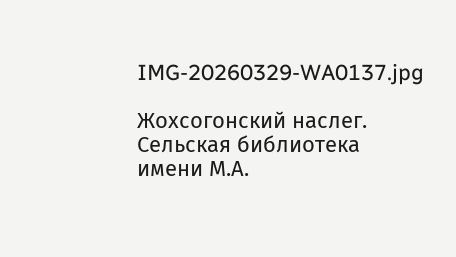IMG-20260329-WA0137.jpg

Жохсогонский наслег. Сельская библиотека имени М.А.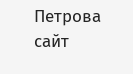Петрова сайт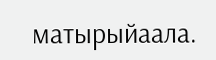матырыйаала.